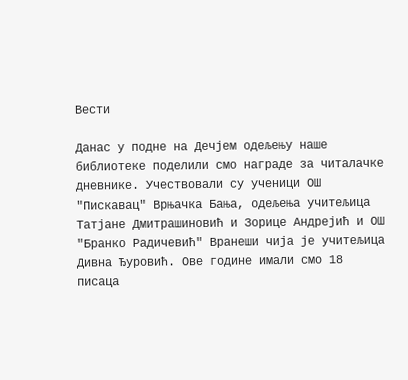Вести

Данас у подне на Дечјем одељењу наше библиотеке поделили смо награде за читалачке дневнике. Учествовали су ученици ОШ "Пискавац" Врњачка Бања, одељења учитељица Татјане Дмитрашиновић и Зорице Андрејић и ОШ "Бранко Радичевић" Вранеши чија је учитељица Дивна Ђуровић. Ове године имали смо 18 писаца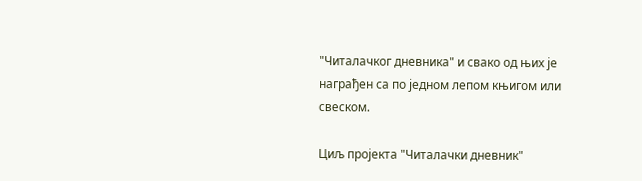"Читалачког дневника" и свако од њих је награђен са по једном лепом књигом или свеском.

Циљ пројекта "Читалачки дневник"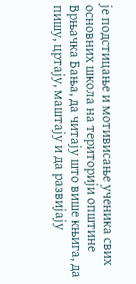је подстицање и мотивисање ученика свих основних школа на територији општине Врњачка Бања, да читају што више књига, да пишу, цртају, маштају и да развијају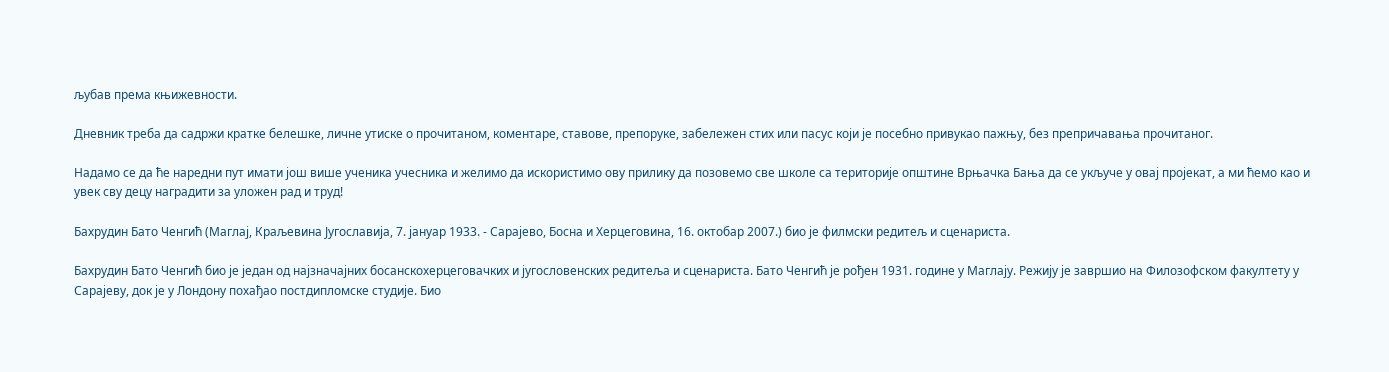љубав према књижевности.

Дневник треба да садржи кратке белешке, личне утиске о прочитаном, коментаре, ставове, препоруке, забележен стих или пасус који је посебно привукао пажњу, без препричавања прочитаног.

Надамо се да ће наредни пут имати још више ученика учесника и желимо да искористимо ову прилику да позовемо све школе са територије општине Врњачка Бања да се укључе у овај пројекат, а ми ћемо као и увек сву децу наградити за уложен рад и труд!

Бахрудин Бато Ченгић (Маглај, Краљевина Југославија, 7. јануар 1933. - Сарајево, Босна и Херцеговина, 16. октобар 2007.) био је филмски редитељ и сценариста.

Бахрудин Бато Ченгић био је један од најзначајних босанскохерцеговачких и југословенских редитеља и сценариста. Бато Ченгић је рођен 1931. године у Маглају. Режију је завршио на Филозофском факултету у Сарајеву, док је у Лондону похађао постдипломске студије. Био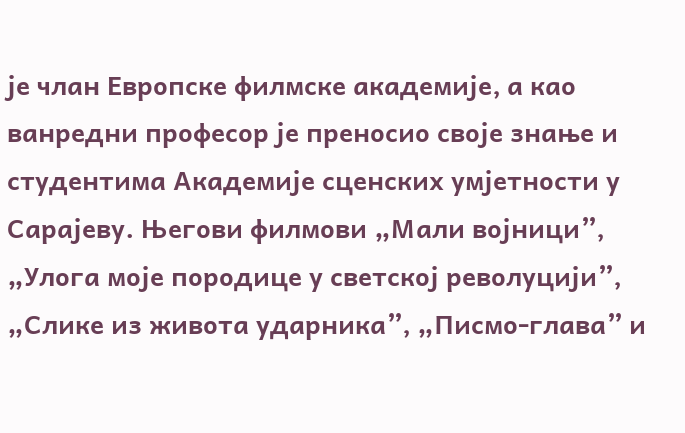је члан Европске филмске академије, а као ванредни професор је преносио своје знање и студентима Академије сценских умјетности у Сарајеву. Његови филмови „Мали војници”, „Улога моје породице у светској револуцији”, „Слике из живота ударника”, „Писмо-глава” и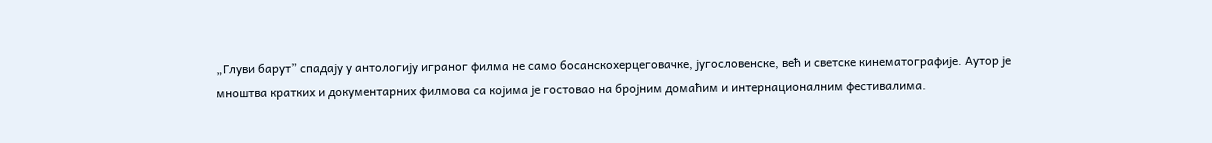„Глуви барут” спадају у антологију играног филма не само босанскохерцеговачке, југословенске, већ и светске кинематографије. Аутор је мноштва кратких и документарних филмова са којима је гостовао на бројним домаћим и интернационалним фестивалима.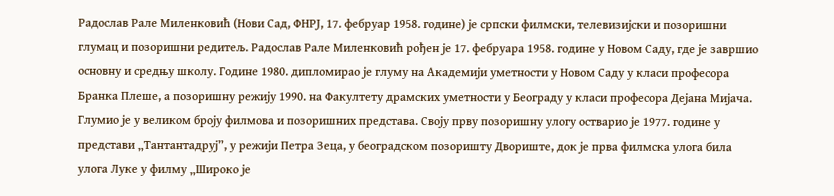Радослав Рале Миленковић (Нови Сад, ФНРЈ, 17. фебруар 1958. године) је српски филмски, телевизијски и позоришни глумац и позоришни редитељ. Радослав Рале Миленковић рођен је 17. фебруара 1958. године у Новом Саду, где је завршио основну и средњу школу. Године 1980. дипломирао је глуму на Академији уметности у Новом Саду у класи професора Бранка Плеше, а позоришну режију 1990. на Факултету драмских уметности у Београду у класи професора Дејана Мијача. Глумио је у великом броју филмова и позоришних представа. Своју прву позоришну улогу остварио је 1977. године у представи „Тантантадруј”, у режији Петра Зеца, у београдском позоришту Двориште, док је прва филмска улога била улога Луке у филму „Широко је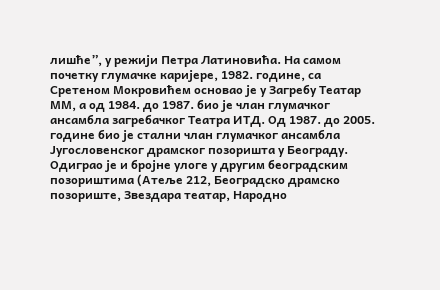лишће”, у режији Петра Латиновића. На самом почетку глумачке каријере, 1982. године, са Сретеном Мокровићем основао је у Загребу Театар ММ, а од 1984. до 1987. био је члан глумачког ансамбла загребачког Театра ИТД. Од 1987. до 2005. године био је стални члан глумачког ансамбла Југословенског драмског позоришта у Београду. Одиграо је и бројне улоге у другим београдским позориштима (Атеље 212, Београдско драмско позориште, Звездара театар, Народно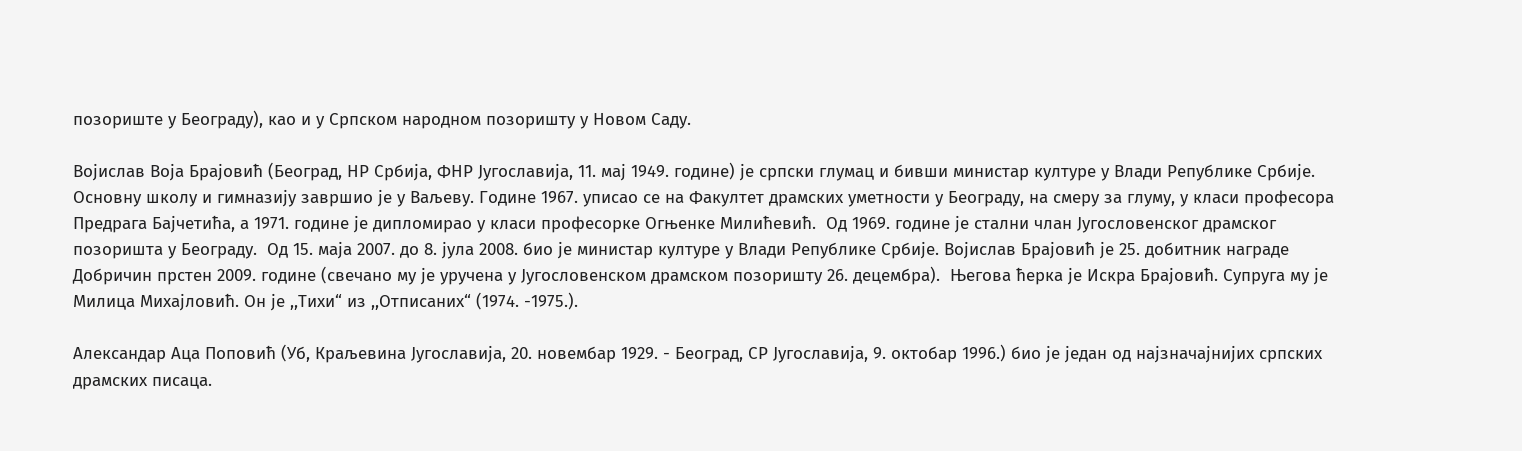позориште у Београду), као и у Српском народном позоришту у Новом Саду.

Војислав Воја Брајовић (Београд, НР Србија, ФНР Југославија, 11. мај 1949. године) је српски глумац и бивши министар културе у Влади Републике Србије.  Основну школу и гимназију завршио је у Ваљеву. Године 1967. уписао се на Факултет драмских уметности у Београду, на смеру за глуму, у класи професора Предрага Бајчетића, а 1971. године је дипломирао у класи професорке Огњенке Милићевић.  Од 1969. године је стални члан Југословенског драмског позоришта у Београду.  Од 15. маја 2007. до 8. јула 2008. био је министар културе у Влади Републике Србије. Војислав Брајовић је 25. добитник награде Добричин прстен 2009. године (свечано му је уручена у Југословенском драмском позоришту 26. децембра).  Његова ћерка је Искра Брајовић. Супруга му је Милица Михајловић. Он је ,,Тихи“ из ,,Отписаних“ (1974. -1975.).

Александар Аца Поповић (Уб, Краљевина Југославија, 20. новембар 1929. - Београд, СР Југославија, 9. октобар 1996.) био је један од најзначајнијих српских драмских писаца.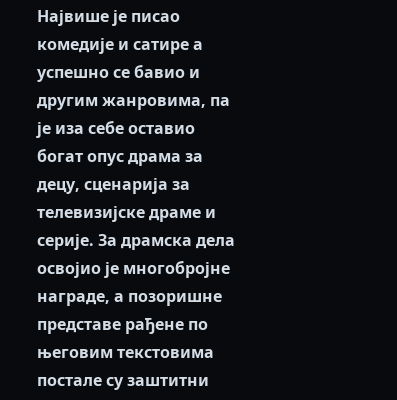Највише је писао комедије и сатире а успешно се бавио и другим жанровима, па је иза себе оставио богат опус драма за децу, сценарија за телевизијске драме и серије. За драмска дела освојио је многобројне награде, а позоришне представе рађене по његовим текстовима постале су заштитни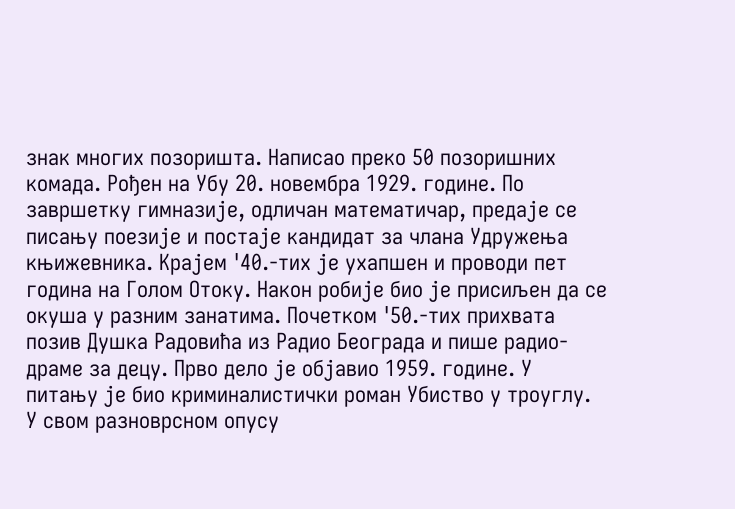знак многих позоришта. Написао преко 50 позоришних комада. Рођен на Убу 20. новембра 1929. године. По завршетку гимназије, одличан математичар, предаје се писању поезије и постаје кандидат за члана Удружења књижевника. Крајем '40.-тих је ухапшен и проводи пет година на Голом Отоку. Након робије био је присиљен да се окуша у разним занатима. Почетком '50.-тих прихвата позив Душка Радовића из Радио Београда и пише радио-драме за децу. Прво дело је објавио 1959. године. У питању је био криминалистички роман Убиство у троуглу. У свом разноврсном опусу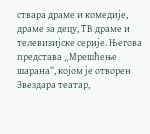ствара драме и комедије, драме за децу, ТВ драме и телевизијске серије. Његова представа „Мрешћење шарана“, којом је отворен Звездара театар,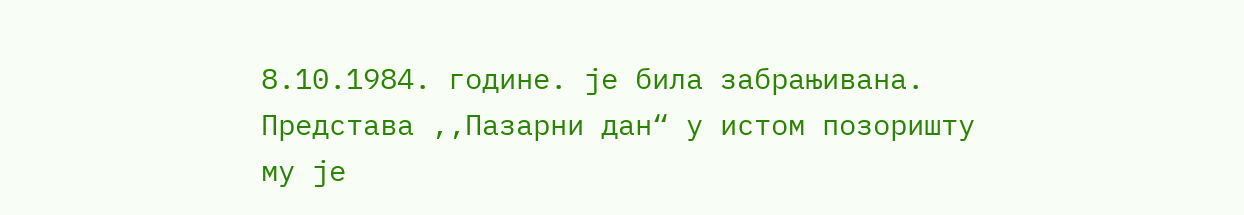8.10.1984. године. је била забрањивана. Представа ,,Пазарни дан“ у истом позоришту му је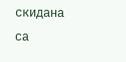скидана са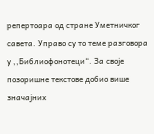репертоара од стране Уметничког савета. Управо су то теме разговора у ,,Библиофонотеци“. За своје позоришне текстове добио више значајних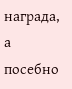награда, а посебно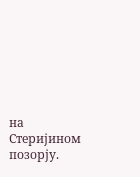на Стеријином позорју.